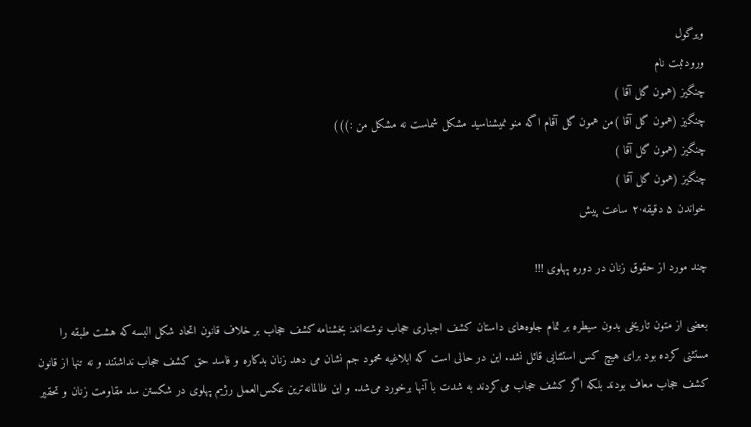ویرگول
ورودثبت نام
چنگیز (همون گل آقا )
چنگیز (همون گل آقا )من همون گل آقام اگه منو نمیشناسید مشکل شماست نه مشکل من :)))
چنگیز (همون گل آقا )
چنگیز (همون گل آقا )
خواندن ۵ دقیقه·۲ ساعت پیش

چند مورد از حقوق زنان در دوره پهلوی !!!

بعضی از متون تاریخی بدون سیطره بر تمام جلوه‌های داستان کشف اجباری حجاب نوشته‌اند: بخشنامه کشف حجاب بر خلاف قانون اتحاد شکل البسه که هشت طبقه را مستثنی کرده بود برای هیچ کس استثنایی قائل نشد. این در حالی است که ابلاغیه محمود جم نشان می دهد زنان بدکاره و فاسد حق کشف حجاب نداشتند و نه تنها از قانون کشف حجاب معاف بودند بلکه اگر کشف حجاب می‌کردند به شدت با آنها برخورد می‌شد. و این ظالمانه‌ترین عکس‌العمل رژیم پهلوی در شکستن سد مقاومت زنان و تحقیر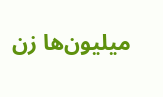میلیون‌ها زن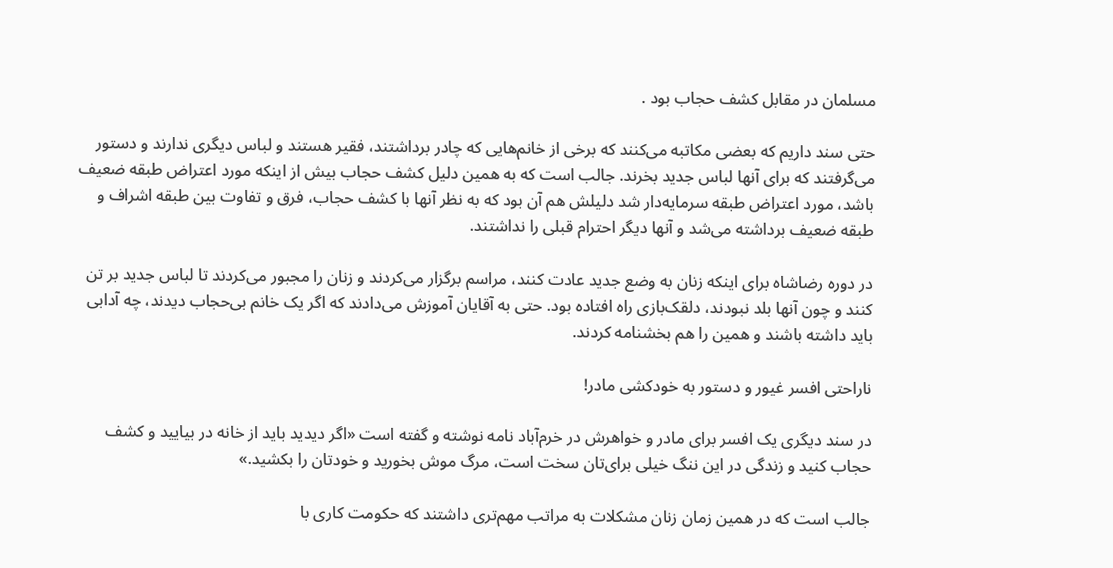مسلمان در مقابل کشف حجاب بود .

حتی سند داریم که بعضی مکاتبه می‌کنند که برخی از خانم‌هایی که چادر برداشتند، فقیر هستند و لباس دیگری ندارند و دستور می‌گرفتند که برای آنها لباس جدید بخرند. جالب است که به همین دلیل کشف حجاب بیش از اینکه مورد اعتراض طبقه ضعیف باشد، مورد اعتراض طبقه سرمایه‌دار شد دلیلش هم آن بود که به نظر آنها با کشف حجاب، فرق و تفاوت بین طبقه اشراف و طبقه ضعیف برداشته می‌شد و آنها دیگر احترام قبلی را نداشتند.

در دوره رضاشاه برای اینکه زنان به وضع جدید عادت کنند، مراسم برگزار می‌کردند و زنان را مجبور می‌کردند تا لباس جدید بر تن کنند و چون آنها بلد نبودند، دلقک‌بازی راه افتاده بود. حتی به آقایان آموزش می‌دادند که اگر یک خانم بی‌حجاب دیدند، چه آدابی باید داشته باشند و همین را هم بخشنامه کردند.

ناراحتی افسر غیور و دستور به خودکشی مادر!

در سند دیگری یک افسر برای مادر و خواهرش در خرم‌آباد نامه نوشته و گفته است «اگر دیدید باید از خانه در بیایید و کشف حجاب کنید و زندگی در این ننگ خیلی برای‌تان سخت است، مرگ موش بخورید و خودتان را بکشید.»

جالب است که در همین زمان زنان مشکلات به مراتب مهم‌تری داشتند که حکومت کاری با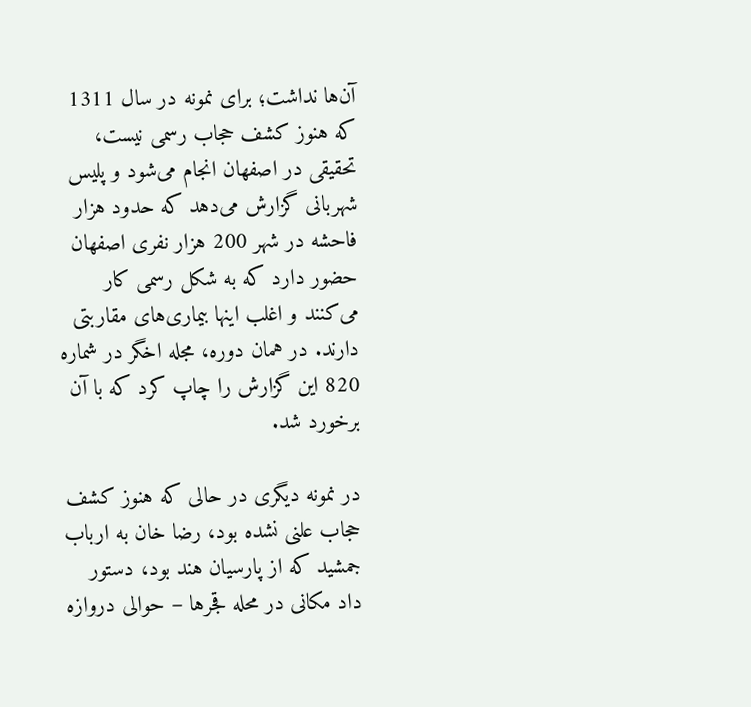آن‌ها نداشت؛ برای نمونه در سال 1311 که هنوز کشف حجاب رسمی نیست، تحقیقی در اصفهان انجام می‌شود و پلیس شهربانی گزارش می‌دهد که حدود هزار فاحشه در شهر 200 هزار نفری اصفهان حضور دارد که به شکل رسمی کار می‌کنند و اغلب اینها بیماری‌های مقاربتی دارند. در همان دوره، مجله اخگر در شماره 820 این گزارش را چاپ کرد که با آن برخورد شد.

در نمونه دیگری در حالی که هنوز کشف حجاب علنی نشده بود، رضا خان به ارباب جمشید که از پارسیان هند بود، دستور داد مکانی در محله قجرها – حوالی دروازه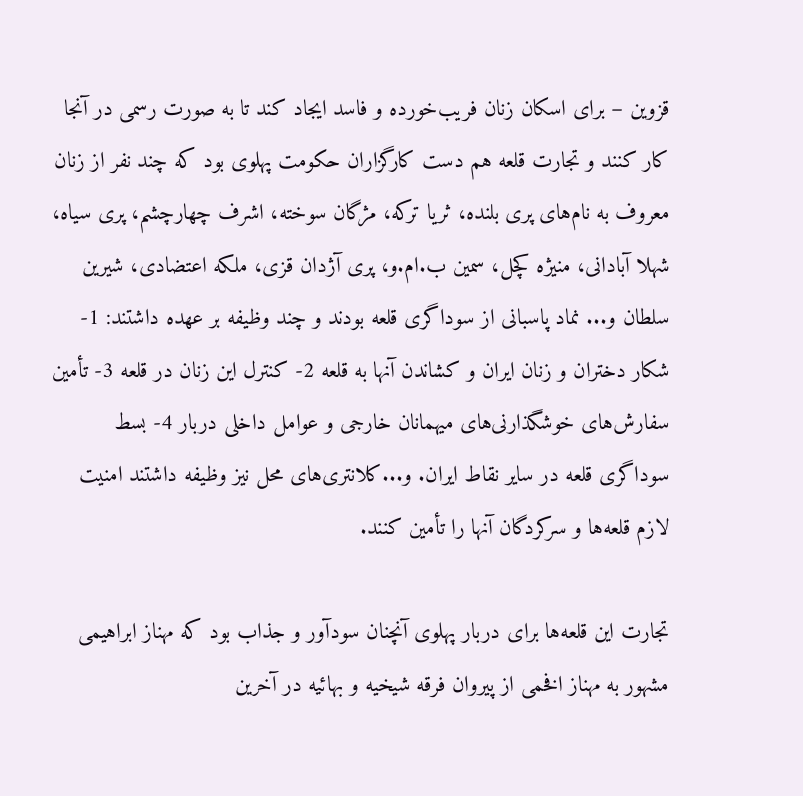قزوین – برای اسکان زنان فریب‌خورده و فاسد ایجاد کند تا به صورت رسمی در آنجا کار کنند و تجارت قلعه هم دست کارگزاران حکومت پهلوی بود که چند نفر از زنان معروف به نام‌های پری بلنده، ثریا ترکه، مژگان سوخته، اشرف چهارچشم، پری سیاه، شهلا آبادانی، منیژه کچل، سمین ب.ام.و، پری آژدان قزی، ملکه اعتضادی، شیرین سلطان و... نماد پاسبانی از سوداگری قلعه بودند و چند وظیفه بر عهده داشتند: 1- شکار دختران و زنان ایران و کشاندن آنها به قلعه 2- کنترل این زنان در قلعه 3- تأمین سفارش‌های خوشگذارنی‌های میهمانان خارجی و عوامل داخلی دربار 4- بسط سوداگری قلعه در سایر نقاط ایران. و...کلانتری‌های محل نیز وظیفه داشتند امنیت لازم قلعه‌ها و سرکردگان آنها را تأمین کنند.

تجارت این قلعه‌ها برای دربار پهلوی آنچنان سودآور و جذاب بود که مهناز ابراهیمی مشهور به مهناز افخمی از پیروان فرقه شیخیه و بهائیه در آخرین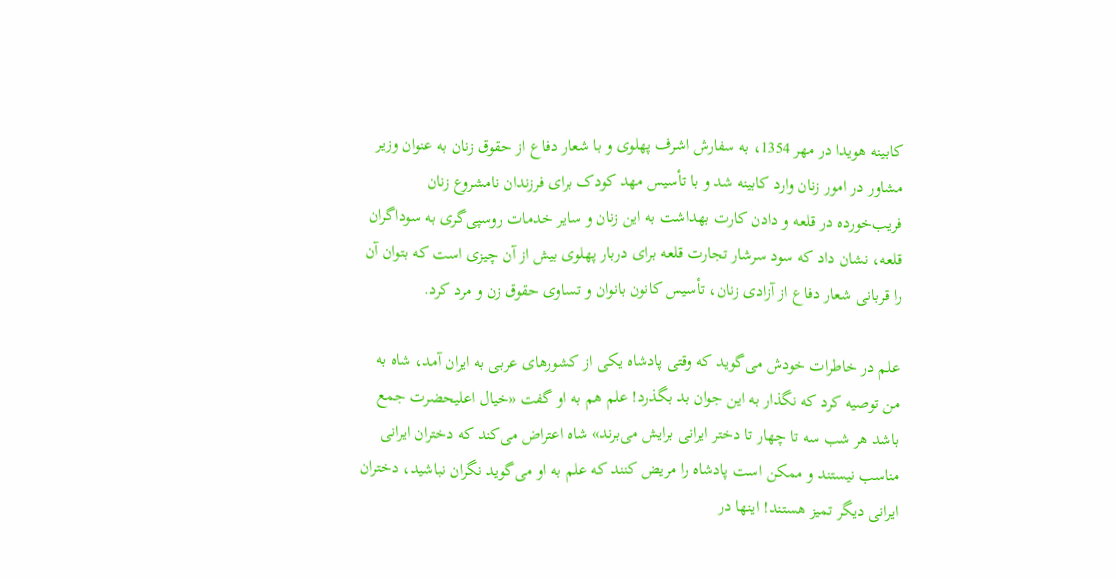کابینه هویدا در مهر 1354، به سفارش اشرف پهلوی و با شعار دفاع از حقوق زنان به عنوان وزیر مشاور در امور زنان وارد کابینه شد و با تأسیس مهد کودک برای فرزندان نامشروع زنان فریب‌خورده در قلعه و دادن کارت بهداشت به این زنان و سایر خدمات روسپی‌گری به سوداگران قلعه، نشان داد که سود سرشار تجارت قلعه برای دربار پهلوی بیش از آن چیزی است که بتوان آن را قربانی شعار دفاع از آزادی زنان، تأسیس کانون بانوان و تساوی حقوق زن و مرد کرد.

علم در خاطرات خودش می‌گوید که وقتی پادشاه یکی از کشورهای عربی به ایران آمد، شاه به من توصیه کرد که نگذار به این جوان بد بگذرد! علم هم به او گفت «خیال اعلیحضرت جمع باشد هر شب سه تا چهار تا دختر ایرانی برایش می‌برند» شاه اعتراض می‌کند که دختران ایرانی مناسب نیستند و ممکن است پادشاه را مریض کنند که علم به او می‌گوید نگران نباشید، دختران ایرانی دیگر تمیز هستند! اینها در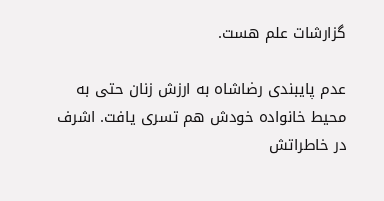گزارشات علم هست.

عدم پایبندی رضاشاه به ارزش زنان حتی به محیط خانواده خودش هم تسری یافت. اشرف در خاطراتش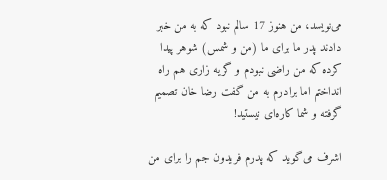می‌نویسد، من هنوز 17 سالم نبود که به من خبر دادند پدر ما برای ما (من و شمس) شوهر پیدا کرده که من راضی نبودم و گریه زاری هم راه انداختم اما برادرم به من گفت رضا خان تصمیم گرفته و شما کاره‌ای نیستید!

اشرف می‌گوید که پدرم فریدون جم را برای من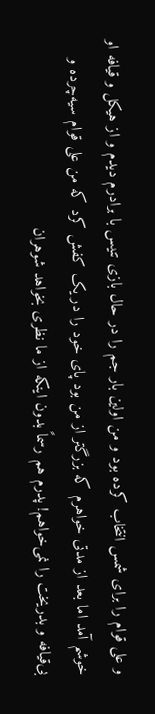و علی قوام را برای شمس انتخاب کرده بود و من اولین بار جم را در حال بازی تنیس با برادرم دیدم و از هیکل و قیافه او خوشم آمد اما بعد از مدتی خواهرم که بزرگتر از من بود پای خود را در یک کفش کرد که من علی قوام سیه‌چرده و بی‌قیافه و بدریخت را نمی‌خواهم! پدرم هم رسماً بدون اینکه از ما نظری بخواهد شوهران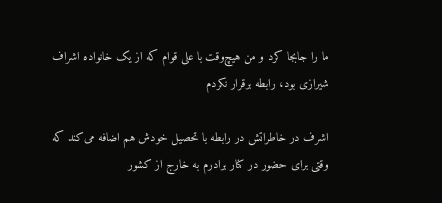ما را جابجا کرد و من هیچ‌وقت با علی قوام که از یک خانواده اشراف شیرازی بود، رابطه برقرار نکردم

اشرف در خاطراتش در رابطه با تحصیل خودش هم اضافه می‌کند که وقتی برای حضور در کنار برادرم به خارج از کشور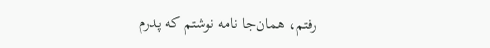رفتم، همان‌جا نامه نوشتم که پدرم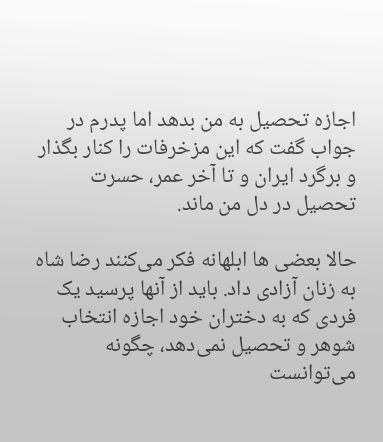اجازه تحصیل به من بدهد اما پدرم در جواب گفت که این مزخرفات را کنار بگذار و برگرد ایران و تا آخر عمر، حسرت تحصیل در دل من ماند.

حالا بعضی ها ابلهانه فکر می‌کنند رضا شاه به زنان آزادی داد. باید از آنها پرسید یک فردی که به دختران خود اجازه انتخاب شوهر و تحصیل نمی‌دهد، چگونه می‌توانست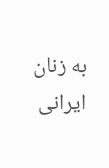به زنان ایرانی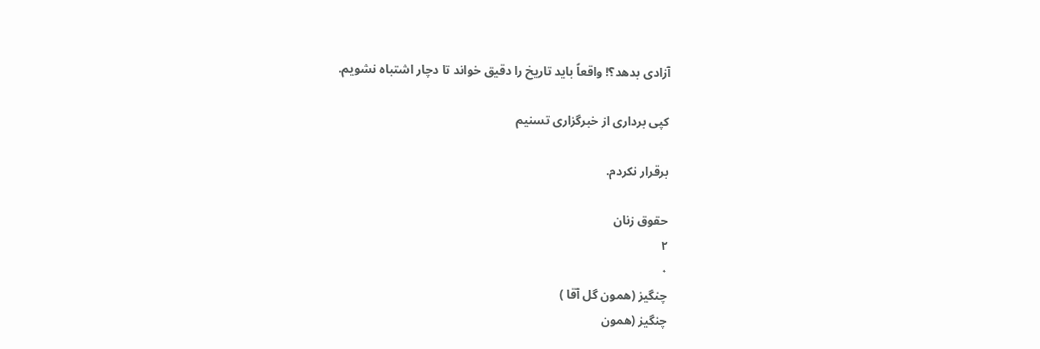آزادی بدهد؟! واقعاً باید تاریخ را دقیق خواند تا دچار اشتباه نشویم.

کپی برداری از خبرگزاری تسنیم

برقرار نکردم.

حقوق زنان
۲
۰
چنگیز (همون گل آقا )
چنگیز (همون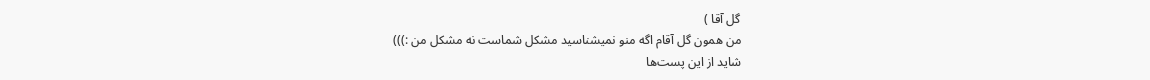گل آقا )
من همون گل آقام اگه منو نمیشناسید مشکل شماست نه مشکل من :)))
شاید از این پست‌ها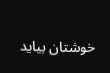خوشتان بیاید